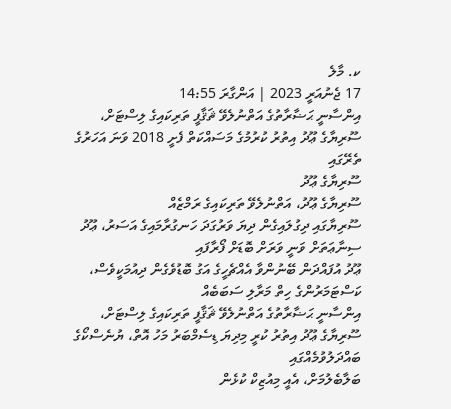ކ. މާލެ
17 ޖެނުއަރީ 2023 | އަންގާރަ 14:55
އިންސާނީ ޙަޟާރާތުގެ އަތްނުލެވޭ ޘަޤާފީ ތަރިކައިގެ ލިސްޓަށް، ސޫރިޔާގެ ޢޫދު އިތުރު ކުރުމުގެ މަސައްކަތް ފެށީ 2018 ވަނަ އަހަރުގެ ތެރޭގައި
ސޫރިޔާގެ ޢޫދު
ސޫރިޔާގެ ޢޫދު، އަތްނުލެވޭ ތަރިކައިގެ ރަމްޒެއް
ސޫރިޔާގައި ދިގުލައިގެން ދިޔަ ވަރުގަދަ ހަނގުރާމައިގެ އަސަރު، ޢޫދު ސިނާޢަތަށް ވަނީ ވަރަށް ބޮޑަށް ފޯރާފައި
ޢޫދު އުފައްދަން ބޭނުންވާ އެއްޗެހީގެ އަގު ބޮޑުވެގެން ދިއުމަކީވެސް، ކަސްޓަމަރުންގެ ހިތް މަރާލި ސަބަބެއް
އިންސާނީ ޙަޟާރާތުގެ އަތްނުލެވޭ ޘަޤާފީ ތަރިކައިގެ ލިސްޓަށް، ސޫރިޔާގެ ޢޫދު އިތުރު ކުރީ މިދިޔަ ޑިސެމްބަރު މަހު އޮތް، ޔުނެސްކޯގެ ބައްދަލުވުމެއްގައި
ބަލާބެލުމަށް، އެއީ މިއުޒިކް ކުޅެން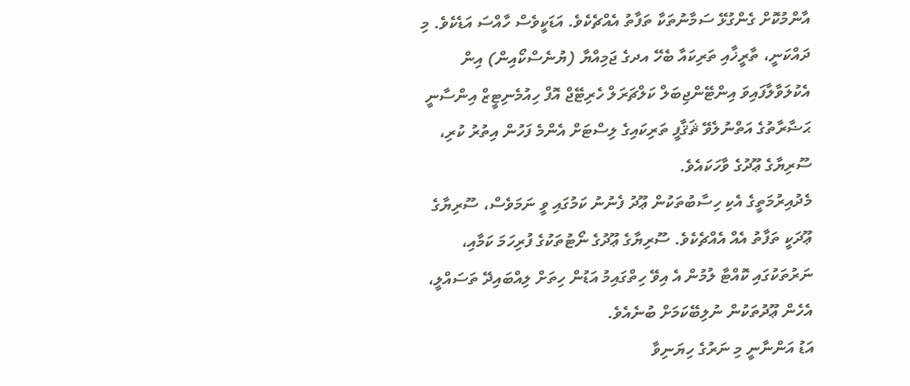އާންމުކޮށް ގެންގުޅޭ ސަމާނުތަކާ ތަފާތު އެއްޗެކެވެ. އަޑަކީވެސް ހާއްސަ އަޑެކެވެ. މި ދައްކަނީ، ތާރީޚާއި ތަރިކައާ ބެހޭ އދގެ ޖަމިއްޔާ (ޔުނެސްކޯއިން) އިން އެކުލަވާލާފައިވަ އިންޓޭންޖިބަލް ކަލްޗަރަލް ހެރިޓޭޖް އޮފް ހިއުމެނިޓީޒް އިންސާނީ ޙަޟާރާތުގެ އަތްނުލެވޭ ޘަޤާފީ ތަރިކައިގެ ލިސްޓަށް އެންމެ ފަހުން އިތުރު ކުރި، ސޫރިޔާގެ ޢޫދުގެ ވާހަކައެވެ.
މެދުއިރުމަތީގެ އެކި ހިސާބުތަކުން ޢޫދު ފެނުނު ކަމުގައި ވީ ނަމަވެސް، ސޫރިޔާގެ ޢޫދަކީ ތަފާތު އެއް އެއްޗެކެވެ. ސޫރިޔާގެ ޢޫދުގެ ނޯޓުތަކުގެ ފުރިހަމަ ކަމާއި، ނަރުތަކުގައި ކޮއްޓާ ލުމުން އެ އިވޭ ހިތްގައިމު އަޑުން ހިތަށް ލިއްބައިދޭ ތަސައްލީ، އެހެން ޢޫދުތަކުން ނުލިބޭކަމަށް ބުނެއެވެ.
އަޑު އަންނާނީ މި ނަރުގެ ހިޔަނިވާ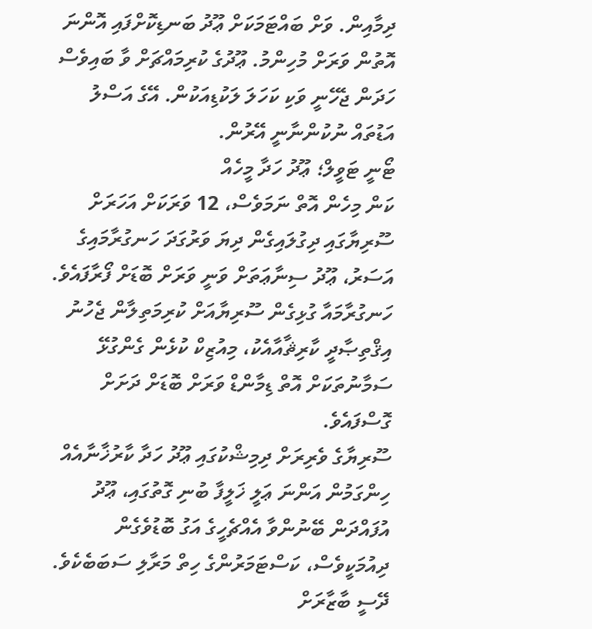ދިމާއިން. ވަށް ބައްޓަމަކަށް ޢޫދު ބަނޑިކޮށްފައި އޮންނަ އޮތުން ވަރަށް މުހިންމު. ޢޫދުގެ ކުރިމައްޗަށް ވާ ބައިވެސް ހަދަން ޖެހޭނީ ވަކި ކަހަލަ ލަކުޑިއަކުން. އޭގެ އަސްލު އަޑުތައް ނުކުންނާނީ އޭރުން.
ޓޯނީ ޓަވީލް؛ ޢޫދު ހަދާ މީހެއް
ކަން މިހެން އޮތް ނަމަވެސް، 12 ވަރަކަށް އަހަރަށް ސޫރިޔާގައި ދިގުލައިގެން ދިޔަ ވަރުގަދަ ހަނގުރާމައިގެ އަސަރު، ޢޫދު ސިނާޢަތަށް ވަނީ ވަރަށް ބޮޑަށް ފޯރާފައެވެ. ހަނގުރާމައާ ގުޅިގެން ސޫރިޔާއަށް ކުރިމަތިލާން ޖެހުނު އިޤްތިޞާދީ ކާރިޘާއާއެކު، މިއުޒިކް ކުޅެން ގެންގުޅޭ ސަމާނުތަކަށް އޮތް ޑިމާންޑް ވަރަށް ބޮޑަށް ދަށަށް ގޮސްފައެވެ.
ސޫރިޔާގެ ވެރިރަށް ދިމިޝްކުގައި ޢޫދު ހަދާ ކާރުޚާނާއެއް ހިންގަމުން އަންނަ ޢަލީ ޚަލީފާ ބުނި ގޮތުގައި، ޢޫދު އުފައްދަން ބޭނުންވާ އެއްޗެހީގެ އަގު ބޮޑުވެގެން ދިއުމަކީވެސް، ކަސްޓަމަރުންގެ ހިތް މަރާލި ސަބަބެކެވެ.
ދޭސީ ބާޒާރަށް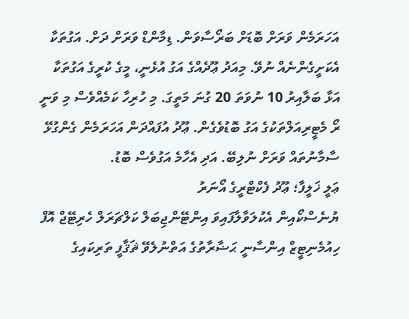އަހަރަމެން ވަރަށް ބޮޑަށް ބަރޯސާވަން. ޑިމާންޑް ވަރަށް ދަށް. އަގުތަކާ އެކަށީގެންނެއް ނުވޭ. މިއަދު ޢޫދެއްގެ އަގު އުޅެނީ، މީގެ ކުރީގެ އަގުތަކާ އަޅާ ބަލާއިރު 10 ނުވަތަ 20 ގުނަ މަތީގަ. މި ހުރިހާ ކަމެއްވެސް މި ވަނީ ރޯ މެޓީރިއަލްތަކުގެ އަގު ބޮޑުވެގެން. ޢޫދު އުފައްދަން އަހަރަމެން ގެންގުޅޭ ސާމާނުތައް ވަރަށް ނުލިބޭ. އަދި އެހާމެ އަގުވެސް ބޮޑު.
ޢަލީ ޚަލީފާ؛ ޢޫދު ފެކްޓްރީގެ އޯނަރު
ޔުނެސްކޯއިން އެކުލަވާލާފައިވަ އިންޓޭންޖިބަލް ކަލްޗަރަލް ހެރިޓޭޖް އޮފް ހިއުމެނިޓީޒް އިންސާނީ ޙަޟާރާތުގެ އަތްނުލެވޭ ޘަޤާފީ ތަރިކައިގެ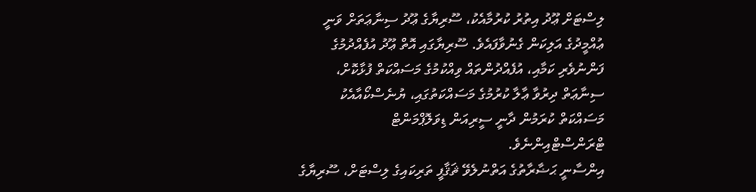ލިސްޓަށް ޢޫދު އިތުރު ކުރުމާއެކު، ސޫރިޔާގެ ޢޫދު ސިނާޢަތަށް ވަނީ ޢުއްމީދުގެ އަލިކަން ގެނުވާފައެވެ. ސޫރިޔާގައި އޮތް ޢޫދު އުފެއްދުމުގެ ފަންނުވެރި ކަމާއި، އުފެއްދުންތައް ވިއްކުމުގެ މަސައްކަތް ފުޅާކޮށް، ސިނާޢަތް ދިރުވާ ޢާލާ ކުރުމުގެ މަސައްކަތުގައި، ޔުނެސްކޯއާއެކު މަސައްކަތް ކުރަމުން ދާނީ ސީރިއަން ޑިވަލޮޕްމަންޓް ޓްރަންސްޓްއިންނެވެ.
އިންސާނީ ޙަޟާރާތުގެ އަތްނުލެވޭ ޘަޤާފީ ތަރިކައިގެ ލިސްޓަށް، ސޫރިޔާގެ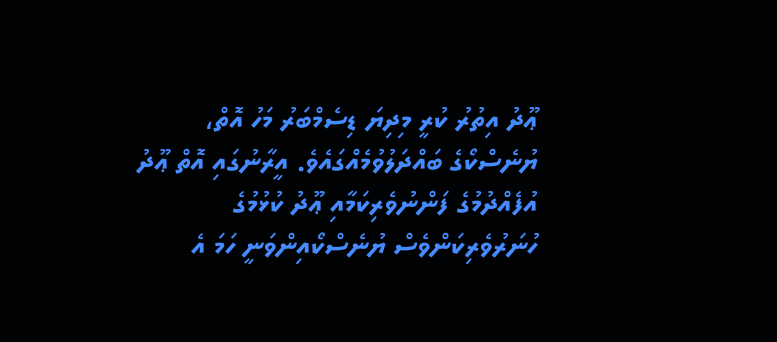ޢޫދު އިތުރު ކުރީ މިދިޔަ ޑިސެމްބަރު މަހު އޮތް، ޔުނެސްކޯގެ ބައްދަލުވުމެއްގައެވެ. އީރާނުގައި އޮތް ޢޫދު އުފެއްދުމުގެ ފަންނުވެރިކަމާއި ޢޫދު ކުޅުމުގެ ހުނަރުވެރިކަންވެސް ޔުނެސްކޯއިންވަނީ ހަމަ އެ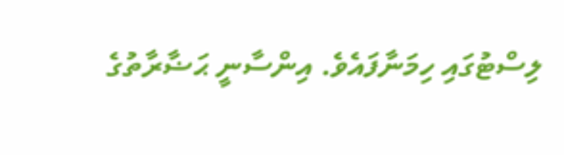ލިސްޓުގައި ހިމަނާފައެވެ. އިންސާނީ ޙަޟާރާތުގެ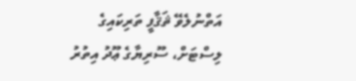އަތްނުލެވޭ ޘަޤާފީ ތަރިކައިގެ ލިސްޓަށް، ސޫރިޔާގެ ޢޫދު އިތުރު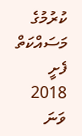ކުރުމުގެ މަސައްކަތް ފެށީ 2018 ވަނަ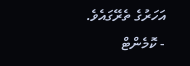އަހަރުގެ ތެރޭގައެވެ.
- ކޮމެންޓް